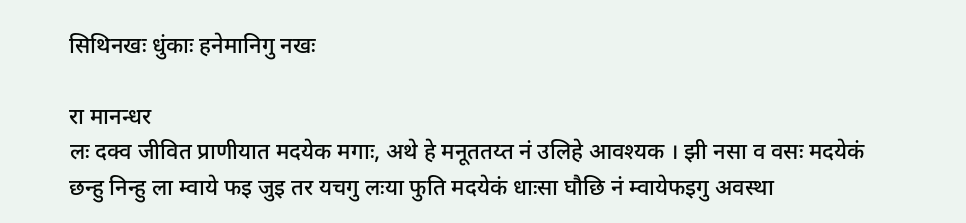सिथिनखः धुंकाः हनेमानिगु नखः

रा मानन्धर
लः दक्व जीवित प्राणीयात मदयेक मगाः, अथे हे मनूततय्त नं उलिहे आवश्यक । झी नसा व वसः मदयेकं छन्हु निन्हु ला म्वाये फइ जुइ तर यचगु लःया फुति मदयेकं धाःसा घौछि नं म्वायेफइगु अवस्था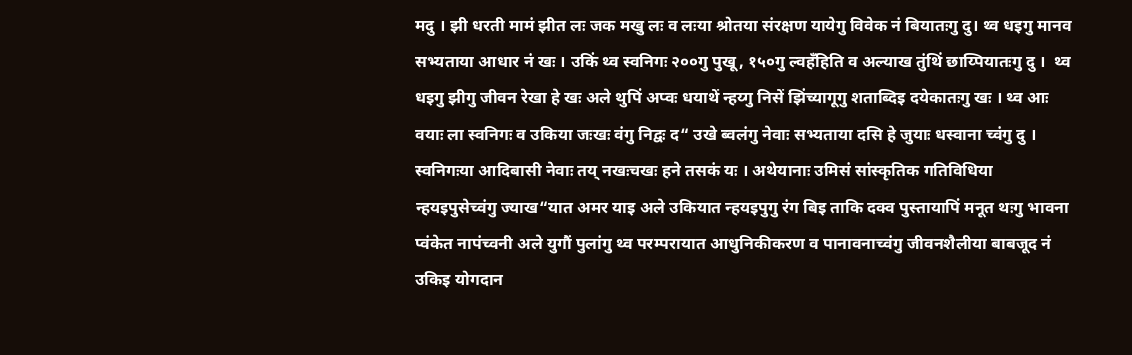मदु । झी धरती मामं झीत लः जक मखु लः व लःया श्रोतया संरक्षण यायेगु विवेक नं बियातःगु दु। थ्व धइगु मानव सभ्यताया आधार नं खः । उकिं थ्व स्वनिगः २००गु पुखू, १५०गु ल्वहँहिति व अल्याख तुंथिं छाय्पियातःगु दु ।  थ्व धइगु झीगु जीवन रेखा हे खः अले थुपिं अप्वः धयाथें न्हय्गु निसें झिंच्यागूगु शताब्दिइ दयेकातःगु खः । थ्व आः वयाः ला स्वनिगः व उकिया जःखः वंगु निद्वः द“ उखे ब्वलंगु नेवाः सभ्यताया दसि हे जुयाः धस्वाना च्वंगु दु ।
स्वनिगःया आदिबासी नेवाः तय् नखःचखः हने तसकं यः । अथेयानाः उमिसं सांस्कृतिक गतिविधिया न्हयइपुसेच्वंगु ज्याख“यात अमर याइ अले उकियात न्हयइपुगु रंग बिइ ताकि दक्व पुस्तायापिं मनूत थःगु भावना प्वंकेत नापंच्वनी अले युगौं पुलांगु थ्व परम्परायात आधुनिकीकरण व पानावनाच्वंगु जीवनशैलीया बाबजूद नं उकिइ योगदान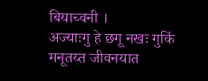बियाच्वनी ।
अज्याःगु हे छगू नखः गुकिं मनूतय्त जीवनयात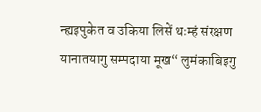न्ह्यइपुकेत व उकिया लिसें थःम्हं संरक्षण यानातयागु सम्पदाया मूख“ लुमंकाबिइगु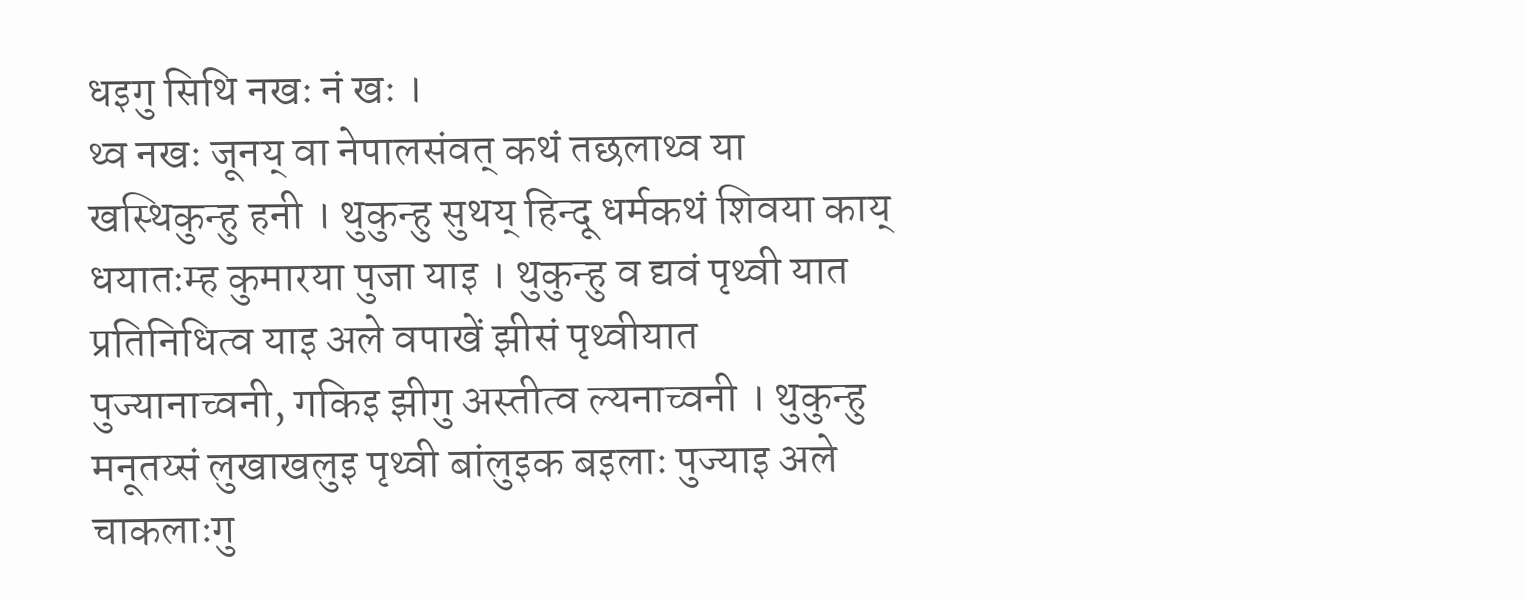धइगु सिथि नखः नं खः ।
थ्व नखः जूनय् वा नेपालसंवत् कथं तछलाथ्व या खस्थिकुन्हु हनी । थुकुन्हु सुथय् हिन्दू धर्मकथं शिवया काय् धयातःम्ह कुमारया पुजा याइ । थुकुन्हु व द्यवं पृथ्वी यात प्रतिनिधित्व याइ अले वपाखें झीसं पृथ्वीयात पुज्यानाच्वनी, गकिइ झीगु अस्तीत्व ल्यनाच्वनी । थुकुन्हु मनूतय्सं लुखाखलुइ पृथ्वी बांलुइक बइलाः पुज्याइ अले चाकलाःगु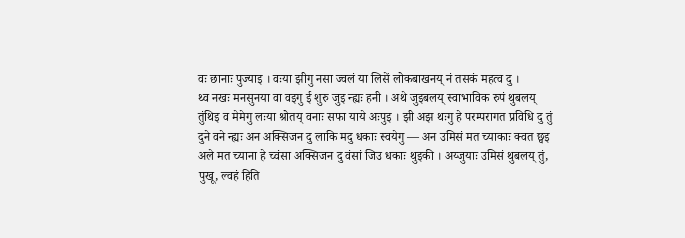वः छानाः पुज्याइ । वःया झीगु नसा ज्वलं या लिसें लोकबाखनय् नं तसकं महत्व दु ।
थ्व नखः मनसुनया वा वइगु ई शुरु जुइ न्ह्यः हनी । अथे जुइबलय् स्वाभाविक रुपं थुबलय् तुंथिइ व मेमेगु लःया श्रोतय् वनाः सफा याये अःपुइ । झी अझ थःगु हे परम्परागत प्रविधि दु तुं दुने वने न्ह्यः अन अक्सिजन दु लाकि मदु धकाः स्वयेगु — अन उमिसं मत च्याकाः क्वत छ्वइ अले मत च्याना हे च्वंसा अक्सिजन दु वंसां जिउ धकाः थुइकी । अय्जुयाः उमिसं थुबलय् तुं, पुखू, ल्वहं हिति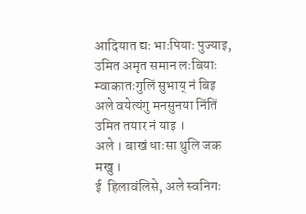आदियात द्यः भाःपियाः पुज्याइ, उमित अमृत समान लःबियाः म्वाकातःगुलिं सुभाय् नं बिइ  अले वयेत्यंगु मनसुनया निंतिं उमित तयार नं याइ ।
अले । बाखं धाःसा थुलि जक मखु ।
ई  हिलावंलिसे, अले स्वनिगः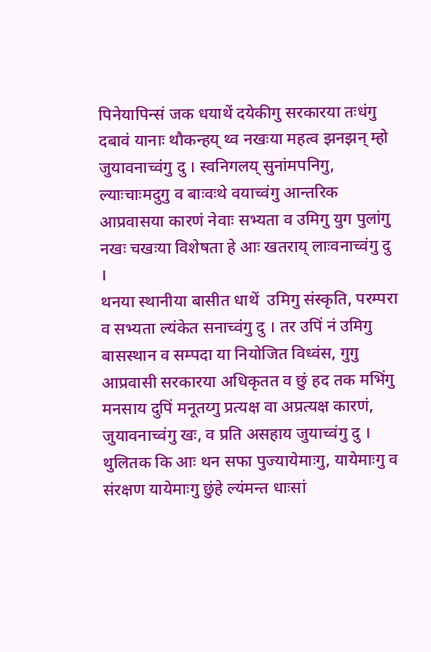पिनेयापिन्सं जक धयाथें दयेकीगु सरकारया तःधंगु दबावं यानाः थौकन्हय् थ्व नखःया महत्व झनझन् म्हो जुयावनाच्वंगु दु । स्वनिगलय् सुनांमपनिगु, ल्याःचाःमदुगु व बाःवःथे वयाच्वंगु आन्तरिक आप्रवासया कारणं नेवाः सभ्यता व उमिगु युग पुलांगु नखः चखःया विशेषता हे आः खतराय् लाःवनाच्वंगु दु ।
थनया स्थानीया बासीत धाथें  उमिगु संस्कृति, परम्परा व सभ्यता ल्यंकेत सनाच्वंगु दु । तर उपिं नं उमिगु बासस्थान व सम्पदा या नियोजित विध्वंस, गुगु आप्रवासी सरकारया अधिकृतत व छुं हद तक मभिंगु मनसाय दुपिं मनूतय्गु प्रत्यक्ष वा अप्रत्यक्ष कारणं, जुयावनाच्वंगु खः, व प्रति असहाय जुयाच्वंगु दु । थुलितक कि आः थन सफा पुज्यायेमाःगु, यायेमाःगु व संरक्षण यायेमाःगु छुंहे ल्यंमन्त धाःसां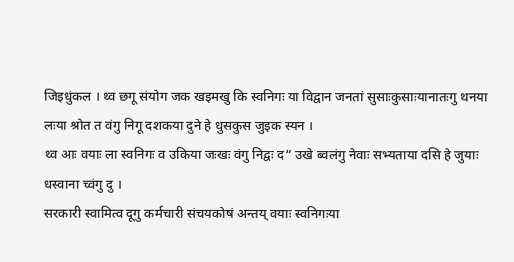जिइधुंकल । थ्व छगू संयोग जक खइमखु कि स्वनिगः या विद्वान जनतां सुसाःकुसाःयानातःगु थनया लःया श्रोत त वंगु निगू दशकया दुने हे धुसकुस जुइक स्यन ।
थ्व आः वयाः ला स्वनिगः व उकिया जःखः वंगु निद्वः द“ उखे ब्वलंगु नेवाः सभ्यताया दसि हे जुयाः धस्वाना च्वंगु दु ।
सरकारी स्वामित्व दूगु कर्मचारी संचयकोषं अन्तय् वयाः स्वनिगःया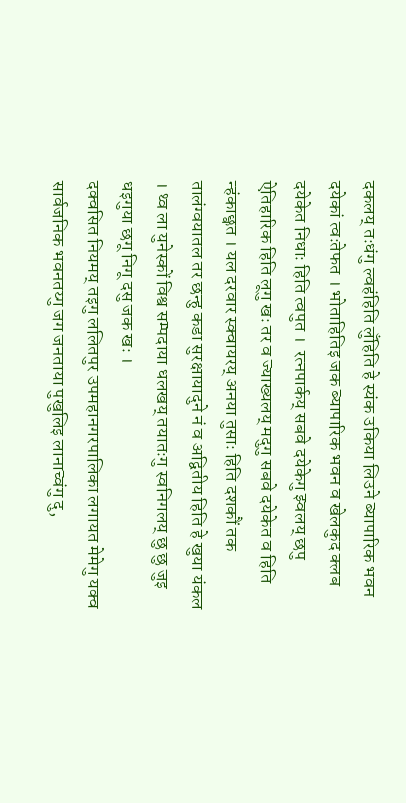दकलय् तःधंगु ल्वहंहिति लुँहिति हे स्यंक उकिया लिउने ब्यापारिक भवन दयेकां त्वःतेफत । भोताहितिइ जक ब्यापारिक भवन व खेलकुद क्लब दयेकेत निधाः हिति त्वपुत ।  रत्नपार्कय् सबवे दयेकेगु झ्वलय् छपु ऐतिहारिक हिति लूगु खः तर व ज्याख्यलय् मदुगु सबवे दयेकेत व हिति न्हंकाछ्वत । यल दरवार स्क्वायरय् अनया तुसाः हिति दशकौं तक तालंग्वयातल तर छन्हु कडा सुरक्षायादुने नं व अद्वितीय हिति हे खुया यंकल । थ्व ला युनेस्कों विश्व सम्पदाया धलखय् तयातःगु स्वनिगलय् छु छु जुइ धइगुया छगू निगू दसु जक खः ।
दक्वसित नियमय् तइगु ललितपुर उपमहानगरपालिका लगायत मेमेगु यक्व सार्वजनिक भवनतय्गु जग जनताया पुखुलिइ लानाच्वंगु दु,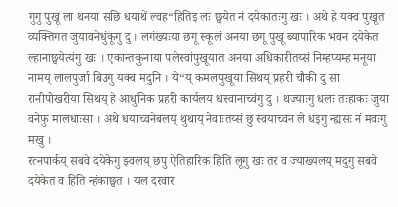गुगु पुखू ला थनया सछि धयाथें ल्वह“हितिइ लः छ्वयेत नं दयेकातःगु खः । अथे हे यक्व पुखूत व्यक्तिगत जुयावनेधुंकूगु दु । लगंख्यःया छगू स्कूलं अनया छगू पुखू ब्यापारिक भवन दयेकेत ल्हानाछ्वयेत्यंगु खः । एकान्तकुनाया पलेस्वांपुखूयात अनया अधिकारीतय्सं निम्हप्यम्ह मनूया नामय् लालपुर्जा बिउगु यक्व मदुनि । ये“य् कमलपुखूया सिथय् प्रहरी चौकी दु सा रानीपोखरीया सिथय् हे आधुनिक प्रहरी कार्यलय धस्वानाच्वंगु दु । थज्याःगु धलः तःहाकः जुया वनेफु मालधाःसा । अथे धयाच्वनेबलय् थुथाय् नेवाःतय्सं छु स्वयाच्वन ले धइगु न्ह्यसः नं मवःगु मखु ।
रत्नपार्कय् सबवे दयेकेगु झ्वलय् छपु ऐतिहारिक हिति लूगु खः तर व ज्याख्यलय् मदुगु सबवे दयेकेत व हिति न्हंकाछ्वत । यल दरवार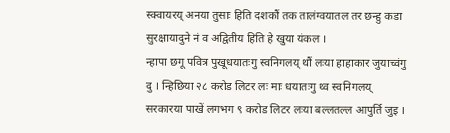स्क्वायरय् अनया तुसाः हिति दशकौं तक तालंग्वयातल तर छन्हु कडा सुरक्षायादुने नं व अद्वितीय हिति हे खुया यंकल ।
न्हापा छगू पवित्र पुखूधयातःगु स्वनिगलय् थौं लःया हाहाकार जुयाच्वंगु दु । न्हिछिया २८ करोड लिटर लः माः धयातःगु थ्व स्वनिगलय् सरकारया पाखें लगभग ९ करोड लिटर लःया बल्लतल्ल आपुर्ति जुइ ।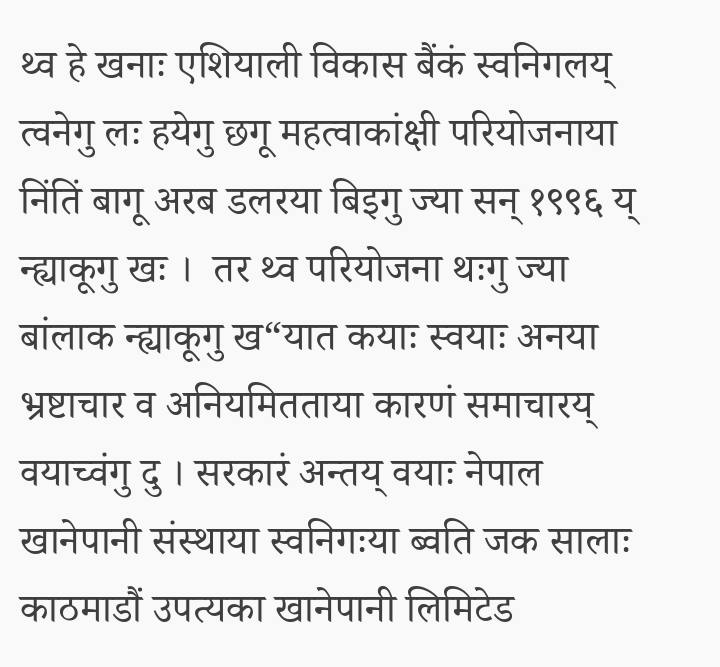थ्व हे खनाः एशियाली विकास बैंकं स्वनिगलय् त्वनेगु लः हयेगु छगू महत्वाकांक्षी परियोजनाया निंतिं बागू अरब डलरया बिइगु ज्या सन् १९९६ य् न्ह्याकूगु खः ।  तर थ्व परियोजना थःगु ज्या बांलाक न्ह्याकूगु ख“यात कयाः स्वयाः अनया भ्रष्टाचार व अनियमितताया कारणं समाचारय् वयाच्वंगु दु । सरकारं अन्तय् वयाः नेपाल खानेपानी संस्थाया स्वनिगःया ब्वति जक सालाः काठमाडौं उपत्यका खानेपानी लिमिटेड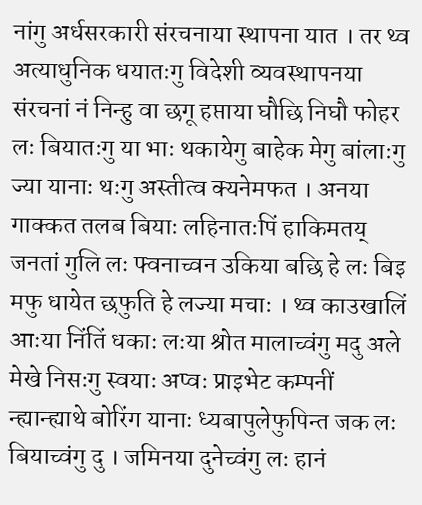नांगु अर्धसरकारी संरचनाया स्थापना यात । तर थ्व अत्याधुनिक धयातःगु विदेशी व्यवस्थापनया संरचनां नं निन्हु वा छगू हप्ताया घौछि निघौ फोहर लः बियातःगु या भाः थकायेगु बाहेक मेगु बांलाःगु ज्या यानाः थःगु अस्तीत्व क्यनेमफत । अनया गाक्कत तलब बियाः लहिनातःपिं हाकिमतय् जनतां गुलि लः फ्वनाच्वन उकिया बछि हे लः बिइ मफु धायेत छफुति हे लज्या मचाः । थ्व काउखालिं आःया निंतिं धकाः लःया श्रोत मालाच्वंगु मदु अले मेखे निसःगु स्वयाः अप्वः प्राइभेट कम्पनीं न्ह्यान्ह्याथे बोरिंग यानाः ध्यबापुलेफुपिन्त जक लः बियाच्वंगु दु । जमिनया दुनेच्वंगु लः हानं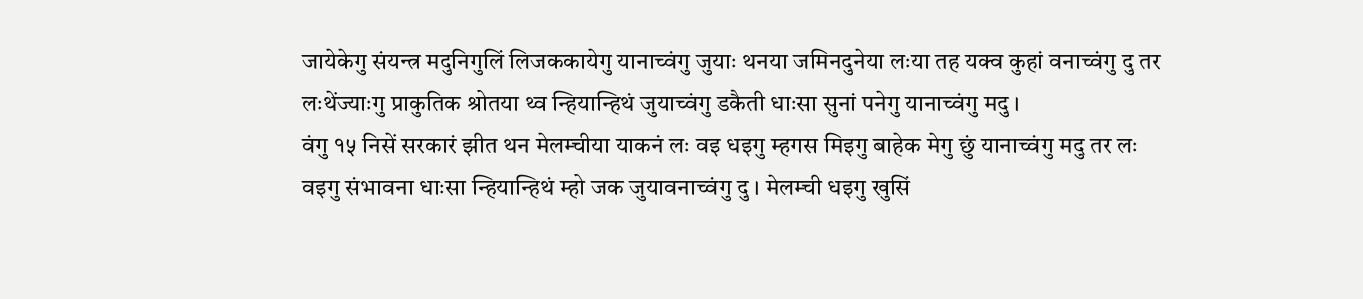जायेकेगु संयन्त्र मदुनिगुलिं लिजककायेगु यानाच्वंगु जुयाः थनया जमिनदुनेया लःया तह यक्व कुहां वनाच्वंगु दु तर लःथेंज्याःगु प्राकुतिक श्रोतया थ्व न्हियान्हिथं जुयाच्वंगु डकैती धाःसा सुनां पनेगु यानाच्वंगु मदु ।
वंगु १५ निसें सरकारं झीत थन मेलम्चीया याकनं लः वइ धइगु म्हगस मिइगु बाहेक मेगु छुं यानाच्वंगु मदु तर लः वइगु संभावना धाःसा न्हियान्हिथं म्हो जक जुयावनाच्वंगु दु । मेलम्ची धइगु खुसिं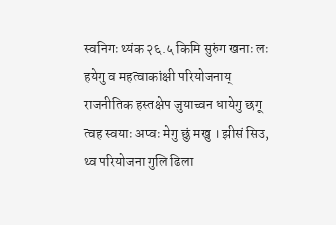स्वनिगः थ्यंक २६.५ किमि सुरुंग खनाः लः हयेगु व महत्वाकांक्षी परियोजनाय् राजनीतिक हस्तक्षेप जुयाच्वन धायेगु छगू त्वह स्वयाः अप्वः मेगु छुं मखु । झीसं सिउ, थ्व परियोजना गुलि ढिला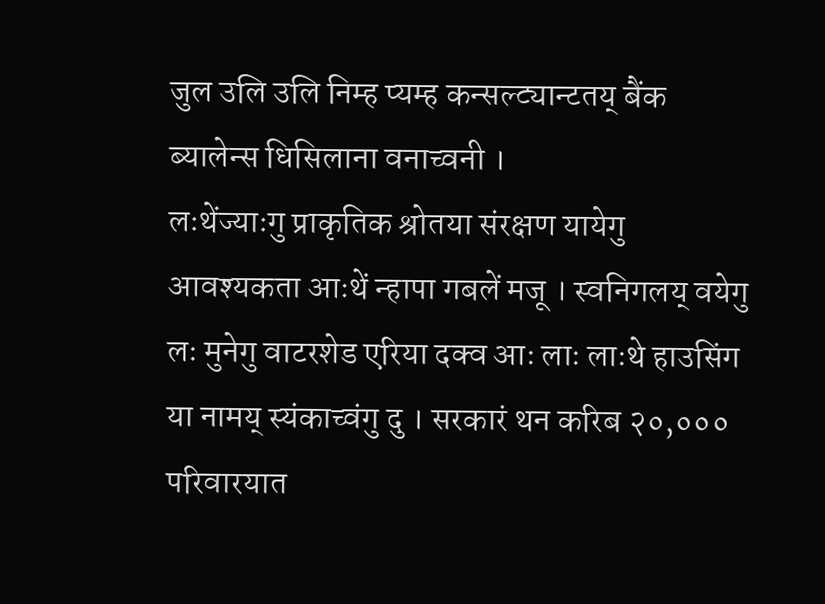जुल उलि उलि निम्ह प्यम्ह कन्सल्ट्यान्टतय् बैंक ब्यालेन्स धिसिलाना वनाच्वनी ।
लःथेंज्याःगु प्राकृतिक श्रोतया संरक्षण यायेगु आवश्यकता आःथें न्हापा गबलें मजू । स्वनिगलय् वयेगु लः मुनेगु वाटरशेड एरिया दक्व आः लाः लाःथे हाउसिंग या नामय् स्यंकाच्वंगु दु । सरकारं थन करिब २०,००० परिवारयात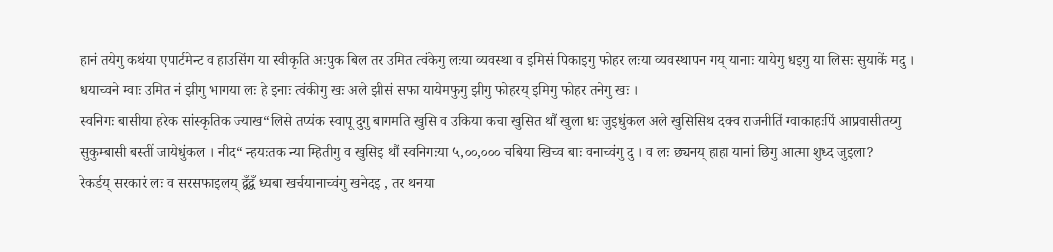हानं तयेगु कथंया एपार्टमेन्ट व हाउसिंग या स्वीकृति अःपुक बिल तर उमित त्वंकेगु लःया व्यवस्था व इमिसं पिकाइगु फोहर लःया व्यवस्थापन गय् यानाः यायेगु धइगु या लिसः सुयाकें मदु । धयाच्वने म्वाः उमित नं झीगु भागया लः हे इनाः त्वंकीगु खः अले झीसं सफा यायेमफुगु झीगु फोहरय् इमिगु फोहर तनेगु खः ।
स्वनिगः बासीया हरेक सांस्कृतिक ज्याख“लिसे तप्यंक स्वापू दुगु बागमति खुसि व उकिया कचा खुसित थौं खुला धः जुइधुंकल अले खुसिसिथ दक्व राजनीतिं ग्वाकाहःपिं आप्रवासीतय्गु सुकुम्बासी बस्तीं जायेधुंकल । नीद“ न्हयःतक न्या म्हितीगु व खुसिइ थौं स्वनिगःया ५,००,००० चबिया खिच्व बाः वनाच्वंगु दु । व लः छ्यनय् हाहा यानां छिगु आत्मा शुध्द जुइला?
रेकर्डय् सरकारं लः व सरसफाइलय् द्वँद्वँ ध्यबा खर्चयानाच्वंगु खनेदइ , तर थनया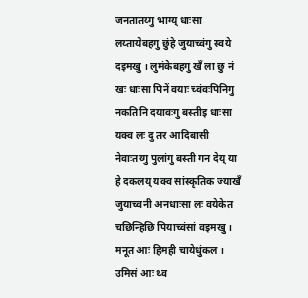जनतातय्गु भाग्य् धाःसा लय्तायेबहगु छुंहे जुयाच्वंगु स्वये दइमखु । लुमंकेबहगु खँ ला छु नं खः धाःसा पिनें वयाः च्वंवःपिनिगु नकतिनि दयावःगु बस्तीइ धाःसा यक्व लः दु तर आदिबासी नेवाःतय्गु पुलांगु बस्ती गन देय् या हे दकलय् यक्व सांस्कृतिक ज्याखँ जुयाच्वनी अनधाःसा लः वयेकेत चछिन्हिछि पियाच्वंसां वइमखु ।
मनूत आः हिमही चायेधुंकल । उमिसं आः थ्व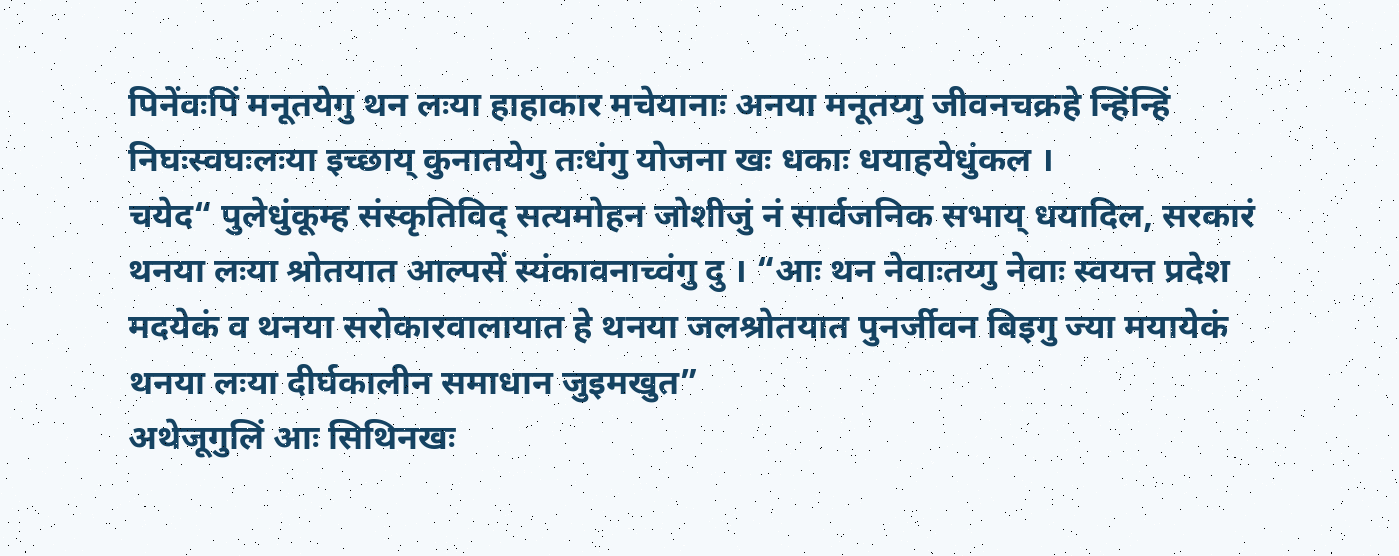पिनेंवःपिं मनूतयेगु थन लःया हाहाकार मचेयानाः अनया मनूतय्गु जीवनचक्रहे न्हिंन्हिं निघःस्वघःलःया इच्छाय् कुनातयेगु तःधंगु योजना खः धकाः धयाहयेधुंकल ।
चयेद“ पुलेधुंकूम्ह संस्कृतिविद् सत्यमोहन जोशीजुं नं सार्वजनिक सभाय् धयादिल, सरकारं थनया लःया श्रोतयात आल्पसें स्यंकावनाच्वंगु दु । “आः थन नेवाःतय्गु नेवाः स्वयत्त प्रदेश मदयेकं व थनया सरोकारवालायात हे थनया जलश्रोतयात पुनर्जीवन बिइगु ज्या मयायेकं थनया लःया दीर्घकालीन समाधान जुइमखुत”
अथेजूगुलिं आः सिथिनखः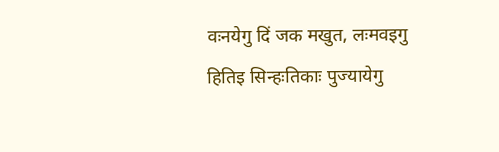वःनयेगु दिं जक मखुत, लःमवइगु हितिइ सिन्हःतिकाः पुज्यायेगु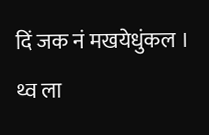दिं जक नं मखयेधुंकल । थ्व ला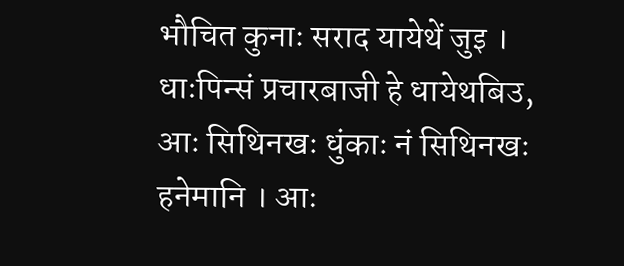भौचित कुनाः सराद यायेथें जुइ । धाःपिन्सं प्रचारबाजी हे धायेथबिउ, आः सिथिनखः धुंकाः नं सिथिनखः हनेमानि । आः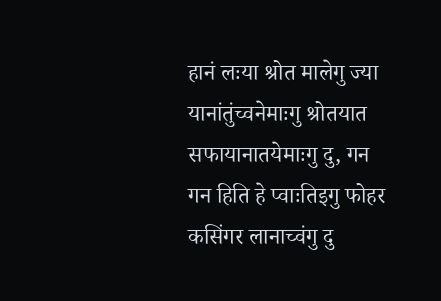हानं लःया श्रोत मालेगु ज्या यानांतुंच्वनेमाःगु श्रोतयात सफायानातयेमाःगु दु, गन गन हिति हे प्वाःतिइगु फोहर कसिंगर लानाच्वंगु दु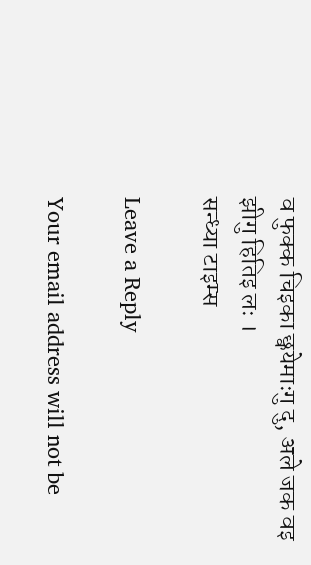व फुक्क चिइका छ्वयेमाःगु दु, अले जक वइ झीगु हितिइ लः ।
सन्ध्या टाइम्स

Leave a Reply

Your email address will not be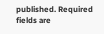published. Required fields are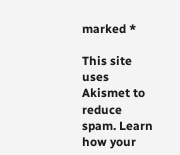marked *

This site uses Akismet to reduce spam. Learn how your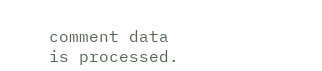comment data is processed.